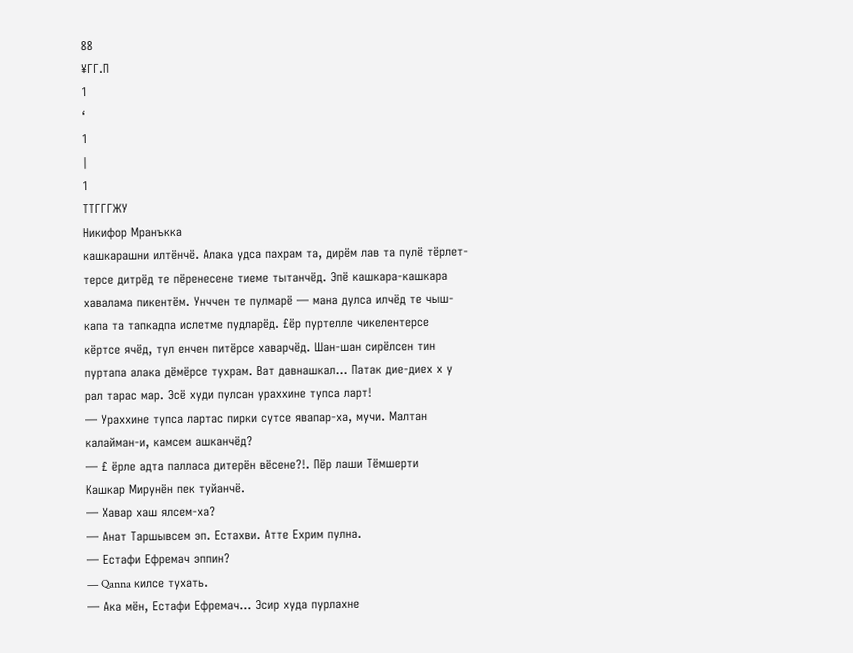88
¥ГГ.П
1
‘
1
|
1
ТТГГГЖУ
Никифор Мранъкка
кашкарашни илтёнчё. Алака удса пахрам та, дирём лав та пулё тёрлет-
терсе дитрёд те пёренесене тиеме тытанчёд. Эпё кашкара-кашкара
хавалама пикентём. Унччен те пулмарё — мана дулса илчёд те чыш-
капа та тапкадпа ислетме пудларёд. £ёр пуртелле чикелентерсе
кёртсе ячёд, тул енчен питёрсе хаварчёд. Шан-шан сирёлсен тин
пуртапа алака дёмёрсе тухрам. Ват давнашкал... Патак дие-диех х у
рал тарас мар. Эсё худи пулсан ураххине тупса ларт!
— Ураххине тупса лартас пирки сутсе явапар-ха, мучи. Малтан
калайман-и, камсем ашканчёд?
— £ ёрле адта палласа дитерён вёсене?!. Пёр лаши Тёмшерти
Кашкар Мирунён пек туйанчё.
— Хавар хаш ялсем-ха?
— Анат Таршывсем эп. Естахви. Атте Ехрим пулна.
— Естафи Ефремач эппин?
— Qanna килсе тухать.
— Ака мён, Естафи Ефремач... Эсир худа пурлахне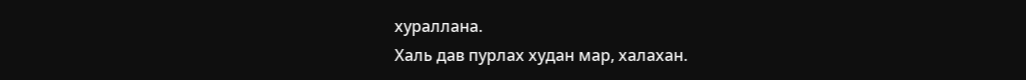хураллана.
Халь дав пурлах худан мар, халахан.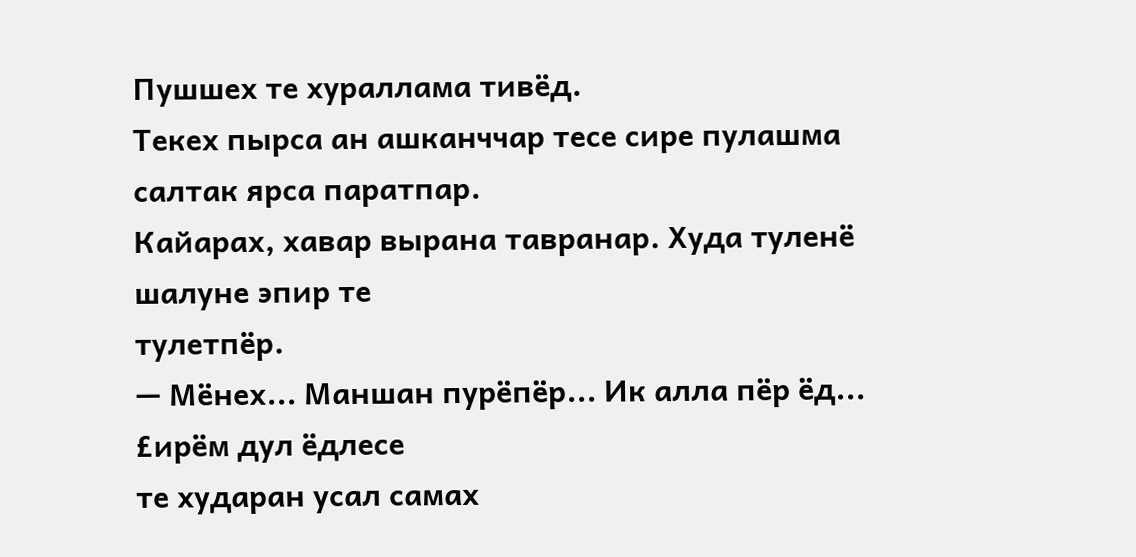Пушшех те хураллама тивёд.
Текех пырса ан ашканччар тесе сире пулашма салтак ярса паратпар.
Кайарах, хавар вырана тавранар. Худа туленё шалуне эпир те
тулетпёр.
— Мёнех... Маншан пурёпёр... Ик алла пёр ёд... £ирём дул ёдлесе
те хударан усал самах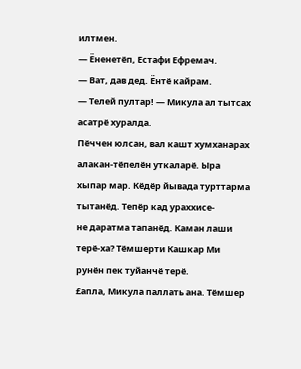илтмен.
— Ёненетёп, Естафи Ефремач.
— Ват, дав дед. Ёнтё кайрам.
— Телей пултар! — Микула ал тытсах асатрё хуралда.
Пёччен юлсан, вал кашт хумханарах алакан-тёпелён уткаларё. Ыра
хыпар мар. Кёдёр йывада турттарма тытанёд. Тепёр кад ураххисе-
не даратма тапанёд. Каман лаши терё-ха? Тёмшерти Кашкар Ми
рунён пек туйанчё терё.
£апла, Микула паллать ана. Тёмшер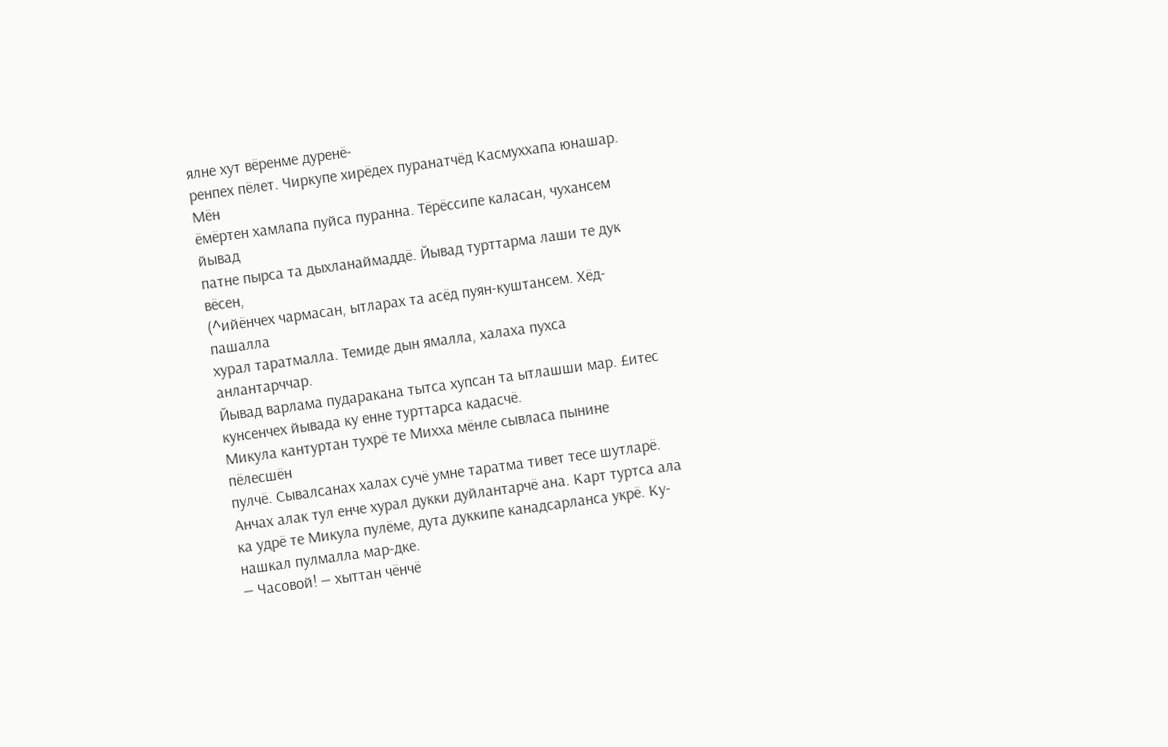ялне хут вёренме дуренё-
ренпех пёлет. Чиркупе хирёдех пуранатчёд Касмуххапа юнашар. Мён
ёмёртен хамлапа пуйса пуранна. Тёрёссипе каласан, чухансем йывад
патне пырса та дыхланаймаддё. Йывад турттарма лаши те дук вёсен,
(^ийёнчех чармасан, ытларах та асёд пуян-куштансем. Хёд-пашалла
хурал таратмалла. Темиде дын ямалла, халаха пухса анлантарччар.
Йывад варлама пударакана тытса хупсан та ытлашши мар. £итес
кунсенчех йывада ку енне турттарса кадасчё.
Микула кантуртан тухрё те Михха мёнле сывласа пынине пёлесшён
пулчё. Сывалсанах халах сучё умне таратма тивет тесе шутларё.
Анчах алак тул енче хурал дукки дуйлантарчё ана. Карт туртса ала
ка удрё те Микула пулёме, дута дуккипе канадсарланса укрё. Ку-
нашкал пулмалла мар-дке.
— Часовой! — хыттан чёнчё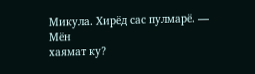Микула. Хирёд сас пулмарё. — Мён
хаямат ку?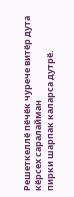Решеткеллё пёчёк чурече витёр дута кёрсех саралайман
пирки шарпак каларса дутрё.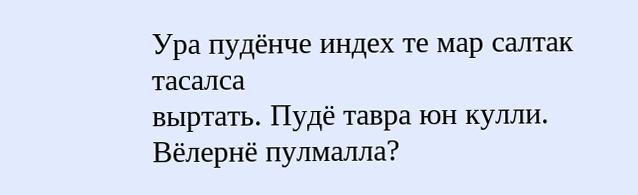Ура пудёнче индех те мар салтак тасалса
выртать. Пудё тавра юн кулли. Вёлернё пулмалла?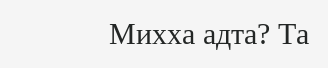Михха адта? Та